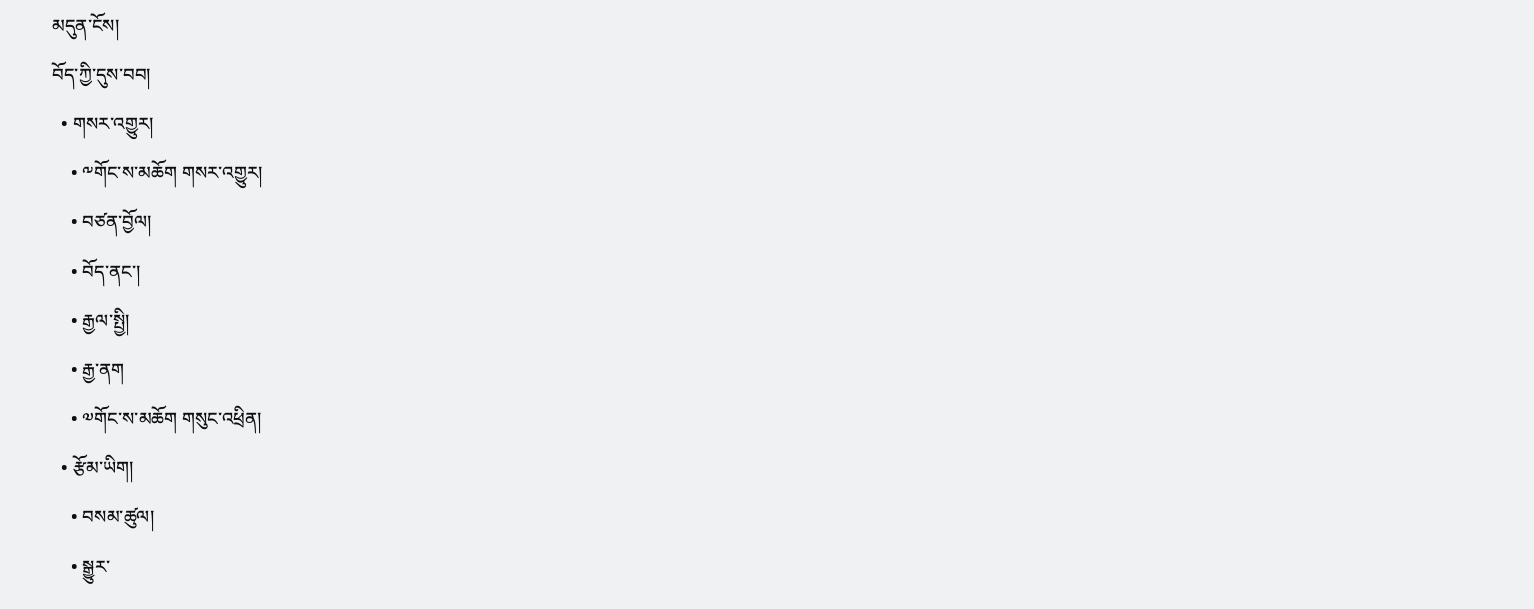མདུན་ངོས།
བོད་ཀྱི་དུས་བབ།
  • གསར་འགྱུར།
    • ༸གོང་ས་མཆོག གསར་འགྱུར།
    • བཙན་བྱོལ།
    • བོད་ནང་།
    • རྒྱལ་སྤྱི།
    • རྒྱ་ནག
    • ༧གོང་ས་མཆོག གསུང་འཕྲིན།
  • རྩོམ་ཡིག།
    • བསམ་ཚུལ།
    • སྒྱུར་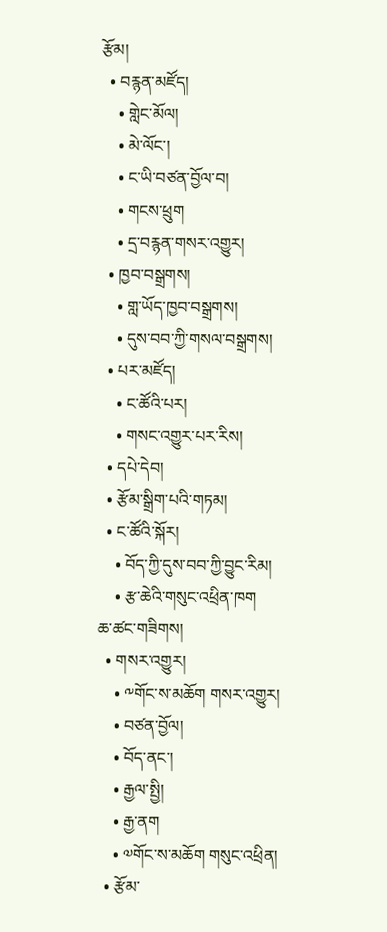རྩོམ།
  • བརྙན་མཛོད།
    • གླེང་མོལ།
    • མེ་ལོང་།
    • ང་ཡི་བཙན་བྱོལ་བ།
    • གངས་ཕྲུག
    • དྲ་བརྙན་གསར་འགྱུར།
  • ཁྱབ་བསྒྲགས།
    • གླ་ཡོད་ཁྱབ་བསྒྲགས།
    • དུས་བབ་ཀྱི་གསལ་བསྒྲགས།
  • པར་མཛོད།
    • ང་ཚོའི་པར།
    • གསང་འགྱུར་པར་རིས།
  • དཔེ་དེབ།
  • རྩོམ་སྒྲིག་པའི་གཏམ།
  • ང་ཚོའི་སྐོར།
    • བོད་ཀྱི་དུས་བབ་ཀྱི་བྱུང་རིམ།
    • རྩ་ཆེའི་གསུང་འཕྲིན་ཁག
ཆ་ཚང་གཟིགས།
  • གསར་འགྱུར།
    • ༸གོང་ས་མཆོག གསར་འགྱུར།
    • བཙན་བྱོལ།
    • བོད་ནང་།
    • རྒྱལ་སྤྱི།
    • རྒྱ་ནག
    • ༧གོང་ས་མཆོག གསུང་འཕྲིན།
  • རྩོམ་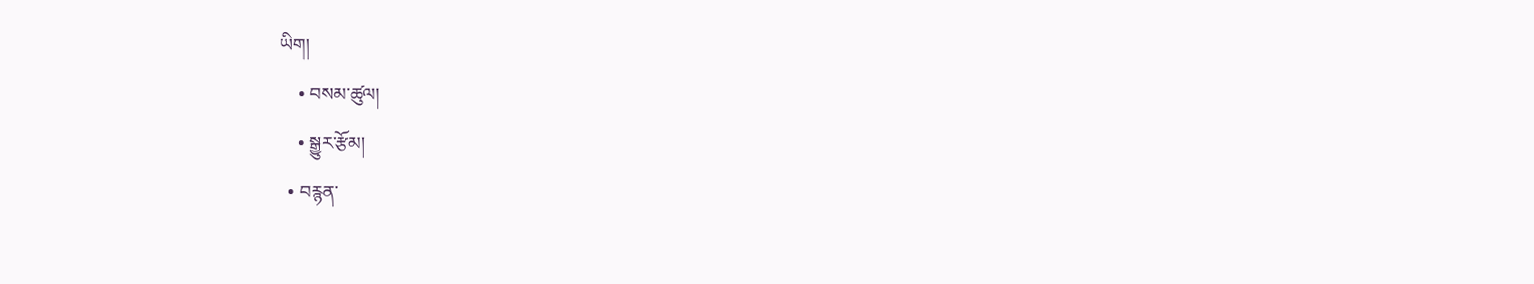ཡིག།
    • བསམ་ཚུལ།
    • སྒྱུར་རྩོམ།
  • བརྙན་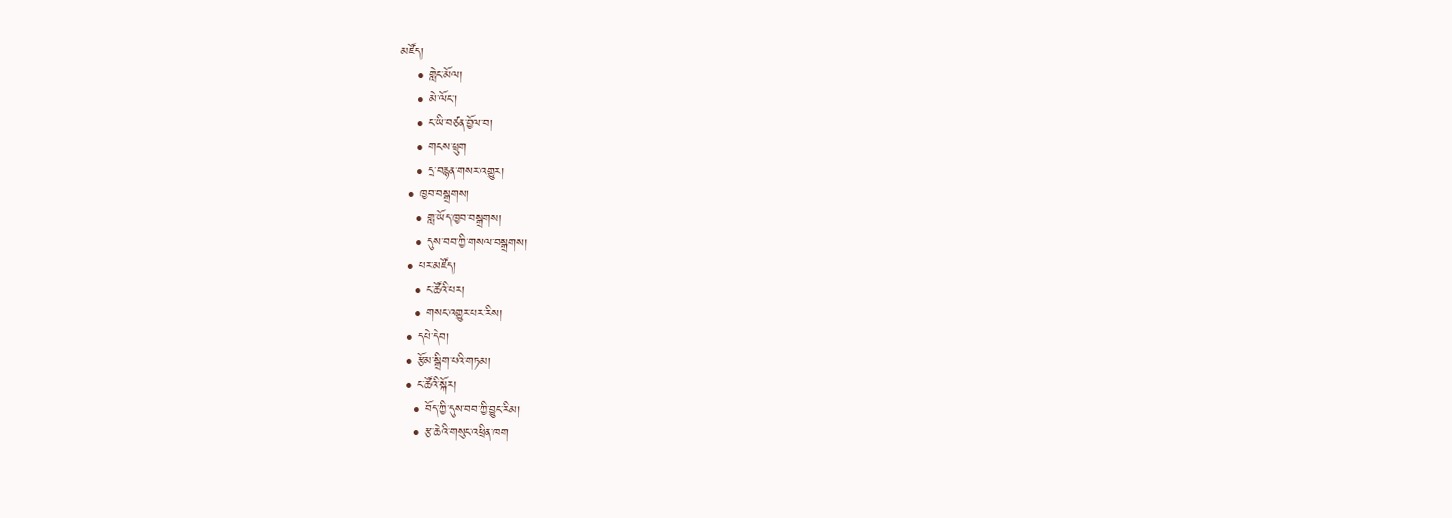མཛོད།
    • གླེང་མོལ།
    • མེ་ལོང་།
    • ང་ཡི་བཙན་བྱོལ་བ།
    • གངས་ཕྲུག
    • དྲ་བརྙན་གསར་འགྱུར།
  • ཁྱབ་བསྒྲགས།
    • གླ་ཡོད་ཁྱབ་བསྒྲགས།
    • དུས་བབ་ཀྱི་གསལ་བསྒྲགས།
  • པར་མཛོད།
    • ང་ཚོའི་པར།
    • གསང་འགྱུར་པར་རིས།
  • དཔེ་དེབ།
  • རྩོམ་སྒྲིག་པའི་གཏམ།
  • ང་ཚོའི་སྐོར།
    • བོད་ཀྱི་དུས་བབ་ཀྱི་བྱུང་རིམ།
    • རྩ་ཆེའི་གསུང་འཕྲིན་ཁག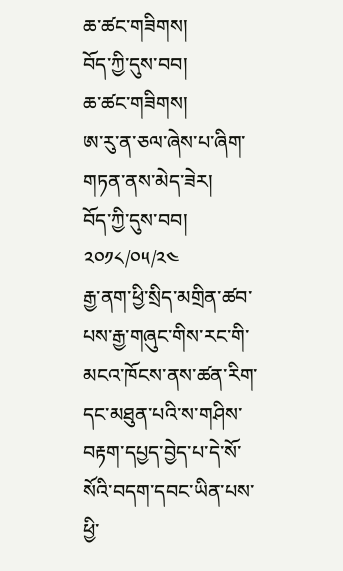ཆ་ཚང་གཟིགས།
བོད་ཀྱི་དུས་བབ།
ཆ་ཚང་གཟིགས།
ཨ་རུ་ན་ཅལ་ཞེས་པ་ཞིག་གཏན་ནས་མེད་ཟེར།
བོད་ཀྱི་དུས་བབ།
༢༠༡༨/༠༥/༢༤
རྒྱ་ནག་ཕྱི་སྲིད་མགྲིན་ཚབ་པས་རྒྱ་གཞུང་གིས་རང་གི་མངའ་ཁོངས་ནས་ཚན་རིག་དང་མཐུན་པའི་ས་གཤིས་བརྟག་དཔྱད་བྱེད་པ་དེ་སོ་སོའི་བདག་དབང་ཡིན་པས་ཕྱི་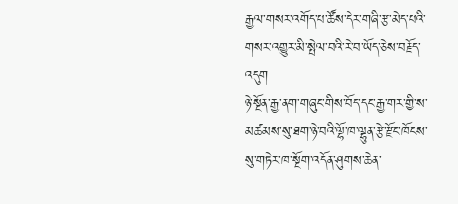རྒྱལ་གསར་འགོད་པ་ཚོས་དེར་གཞི་རྩ་མེད་པའི་གསར་འགྱུར་མི་སྤེལ་བའི་རེ་བ་ཡོད་ཅེས་བརྗོད་འདུག
ཉེ་སྔོན་རྒྱ་ནག་གཞུང་གིས་བོད་དང་རྒྱ་གར་གྱི་ས་མཚམས་སུ་ཐག་ཉེ་བའི་ལྷོ་ཁ་ལྷུན་རྩེ་རྫོང་ཁོངས་སུ་གཏེར་ཁ་སྔོག་འདོན་ཤུགས་ཆེན་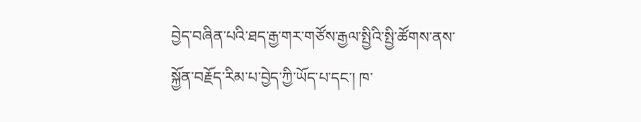བྱེད་བཞིན་པའི་ཐད་རྒྱ་གར་གཙོས་རྒྱལ་སྤྱིའི་སྤྱི་ཚོགས་ནས་སྐྱོན་བརྗོད་རིམ་པ་བྱེད་ཀྱི་ཡོད་པ་དང་། ཁ་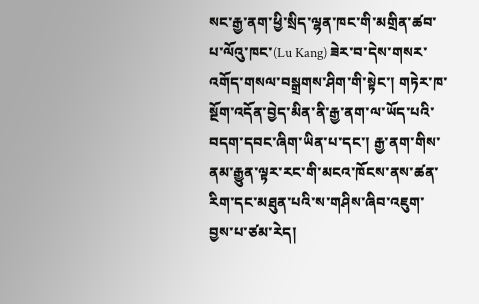སང་རྒྱ་ནག་ཕྱི་སྲིད་ལྷན་ཁང་གི་མགྲིན་ཚབ་པ་ལོའུ་ཁང་(Lu Kang) ཟེར་བ་དེས་གསར་འགོད་གསལ་བསྒྲགས་ཤིག་གི་སྟེང་། གཏེར་ཁ་སྔོག་འདོན་བྱེད་མིན་ནི་རྒྱ་ནག་ལ་ཡོད་པའི་བདག་དབང་ཞིག་ཡིན་པ་དང་། རྒྱ་ནག་གིས་ནམ་རྒྱུན་ལྟར་རང་གི་མངའ་ཁོངས་ནས་ཚན་རིག་དང་མཐུན་པའི་ས་གཤིས་ཞིབ་འཇུག་བྱས་པ་ཙམ་རེད།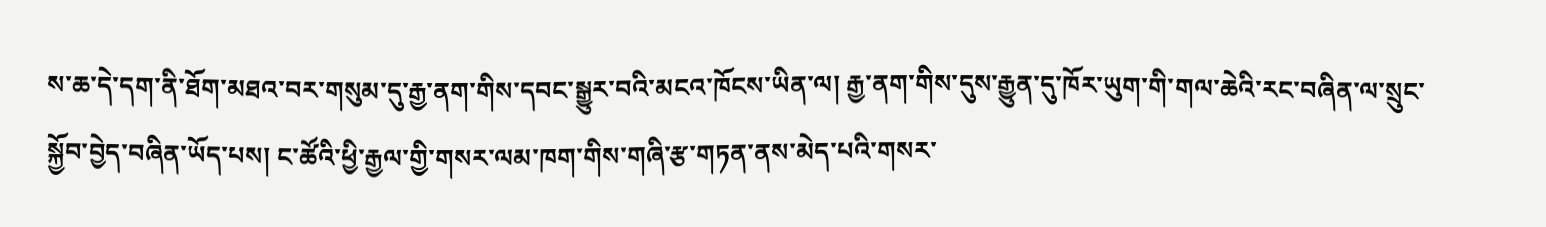ས་ཆ་དེ་དག་ནི་ཐོག་མཐའ་བར་གསུམ་དུ་རྒྱ་ནག་གིས་དབང་སྒྱུར་བའི་མངའ་ཁོངས་ཡིན་ལ། རྒྱ་ནག་གིས་དུས་རྒྱུན་དུ་ཁོར་ཡུག་གི་གལ་ཆེའི་རང་བཞིན་ལ་སྲུང་སྐྱོབ་བྱེད་བཞིན་ཡོད་པས། ང་ཚོའི་ཕྱི་རྒྱལ་གྱི་གསར་ལམ་ཁག་གིས་གཞི་རྩ་གཏན་ནས་མེད་པའི་གསར་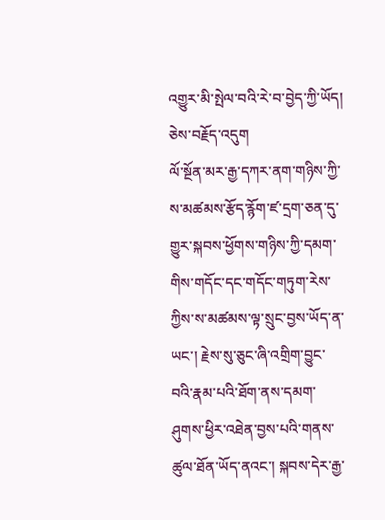འགྱུར་མི་སྤེལ་བའི་རེ་བ་བྱེད་ཀྱི་ཡོད། ཅེས་བརྗོད་འདུག
ལོ་སྔོན་མར་རྒྱ་དཀར་ནག་གཉིས་ཀྱི་ས་མཚམས་རྩོད་རྙོག་ཛ་དྲག་ཅན་དུ་གྱུར་སྐབས་ཕྱོགས་གཉིས་ཀྱི་དམག་གིས་གདོང་དང་གདོང་གཏུག་རེས་ཀྱིས་ས་མཚམས་ལྟ་སྲུང་བྱས་ཡོད་ན་ཡང་། རྗེས་སུ་ཅུང་ཞི་འགྲིག་བྱུང་བའི་རྣམ་པའི་ཐོག་ནས་དམག་ཤུགས་ཕྱིར་འཐེན་བྱས་པའི་གནས་ཚུལ་ཐོན་ཡོད་ནའང་། སྐབས་དེར་རྒྱ་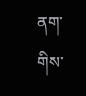ནག་གིས་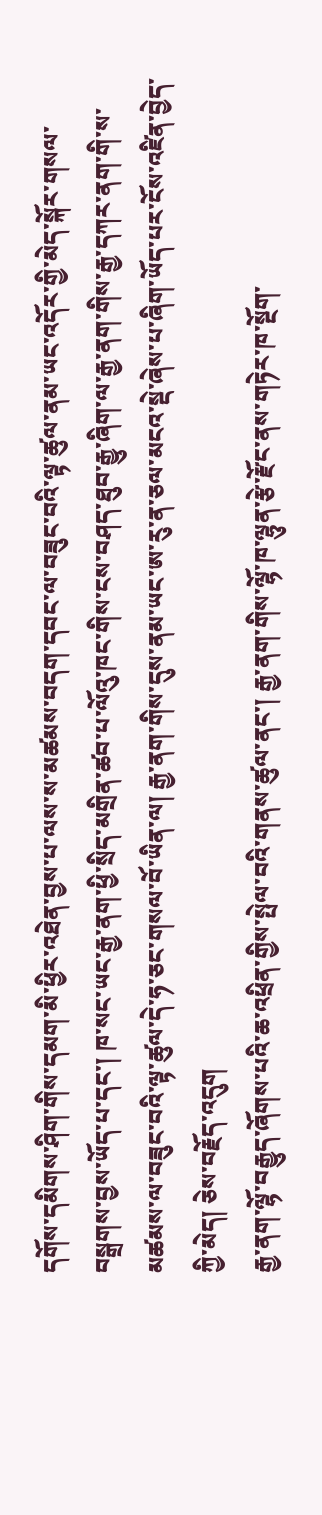དགོས་དམིགས་ཤིག་གིས་དམག་མི་ཕྱིར་འཐེན་བྱས་པ་ལས་ས་མཚམས་བདག་དབང་ལ་བཟུང་བའི་ལྟ་ཚུལ་ནམ་ཡང་འདོར་གྱི་མེད་སྐོར་གསལ་བསྒྲགས་བྱས་ཡོད་པ་དང་། ཁ་སང་ཡང་རྒྱ་ནག་ཕྱི་སྲིད་མགྲིན་ཚབ་པ་ལོའུ་ཁང་གིས་ངས་བཤད་ཐུབ་རྒྱུ་ཞིག་ལ་རྒྱ་ནག་གིས་རྒྱ་དཀར་ནག་གི་ས་མཚམས་ལ་བཟུང་བའི་ལྟ་ཚུལ་དེ་ཧ་ཅང་གསལ་བོ་ཡིན་ལ། རྒྱ་ནག་གིས་དུས་ནམ་ཡང་ཨ་རུ་ན་ཅལ་མངའ་སྡེ་ཞེས་པ་ཞིག་ཡོད་པར་ངོས་འཛིན་བྱེད་ཀྱི་མེད། ཅེས་བརྗོད་འདུག
རྒྱ་ནག་ལྷོ་བརྒྱུད་ཞོགས་པའི་ཆ་འཕྲིན་གྱིས་སྤེལ་བའི་གནས་ཚུལ་ནང་། རྒྱ་ནག་གིས་ལྷོ་ཁ་ལྷུན་རྩེ་རྫོང་ནས་གཏེར་ཁ་སྔོག་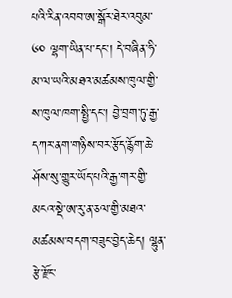པའི་རིན་འབབ་ཨ་སྒོར་ཐེར་འབུམ་ ༦༠ ལྷག་ཡིན་པ་དང་། དེ་བཞིན་ཧི་མ་ལ་ཡའི་མཐའ་མཚམས་ཁུལ་གྱི་ས་ཁུལ་ཁག་སྤྱི་དང་། བྱེ་བྲག་ཏུ་རྒྱ་དཀར་ནག་གཉིས་བར་རྩོད་རྙོག་ཆེ་ཤོས་སུ་གྱུར་ཡོད་པའི་རྒྱ་གར་གྱི་མངའ་སྡེ་ཨ་རུ་ན་ཅལ་གྱི་མཐའ་མཚམས་བདག་བཟུང་བྱེད་ཆེད། ལྷུན་རྩེ་རྫོང་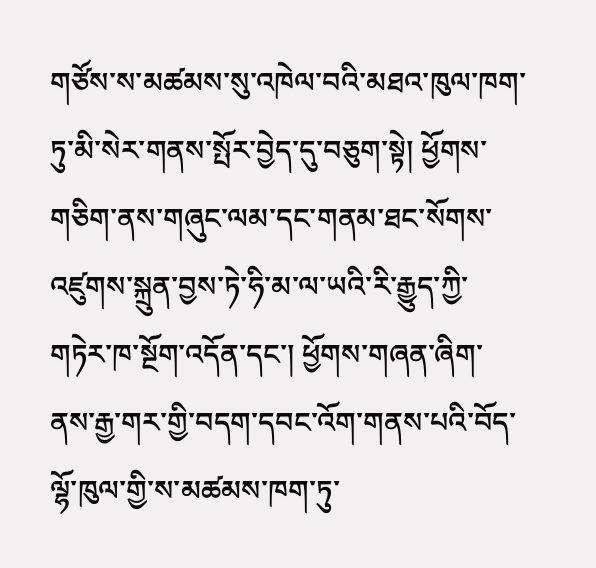གཙོས་ས་མཚམས་སུ་འཁེལ་བའི་མཐའ་ཁུལ་ཁག་ཏུ་མི་སེར་གནས་སྤོར་བྱེད་དུ་བཅུག་སྟེ། ཕྱོགས་གཅིག་ནས་གཞུང་ལམ་དང་གནམ་ཐང་སོགས་འཛུགས་སྐྲུན་བྱས་ཏེ་ཧི་མ་ལ་ཡའི་རི་རྒྱུད་ཀྱི་གཏེར་ཁ་སྔོག་འདོན་དང་། ཕྱོགས་གཞན་ཞིག་ནས་རྒྱ་གར་གྱི་བདག་དབང་འོག་གནས་པའི་བོད་ལྷོ་ཁུལ་གྱི་ས་མཚམས་ཁག་ཏུ་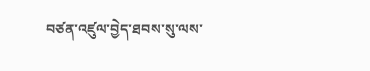བཙན་འཛུལ་བྱེད་ཐབས་སུ་ལས་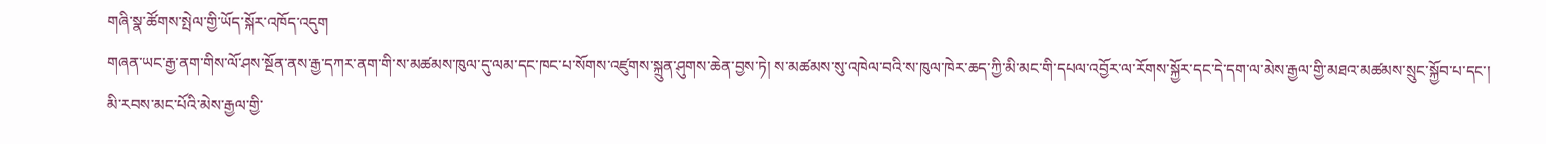གཞི་སྣ་ཚོགས་སྤེལ་གྱི་ཡོད་སྐོར་འཁོད་འདུག
གཞན་ཡང་རྒྱ་ནག་གིས་ལོ་ཤས་སྔོན་ནས་རྒྱ་དཀར་ནག་གི་ས་མཚམས་ཁུལ་དུ་ལམ་དང་ཁང་པ་སོགས་འཛུགས་སྐྲུན་ཤུགས་ཆེན་བྱས་ཏེ། ས་མཚམས་སུ་འཁེལ་བའི་ས་ཁུལ་ཁེར་ཆད་ཀྱི་མི་མང་གི་དཔལ་འབྱོར་ལ་རོགས་སྐྱོར་དང་དེ་དག་ལ་མེས་རྒྱལ་གྱི་མཐའ་མཚམས་སྲུང་སྐྱོབ་པ་དང་། མི་རབས་མང་པོའི་མེས་རྒྱལ་གྱི་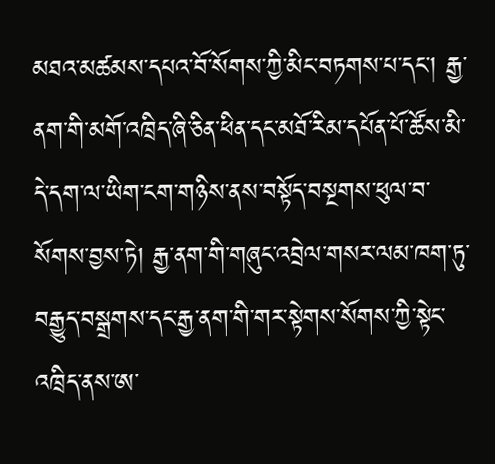མཐའ་མཚམས་དཔའ་བོ་སོགས་ཀྱི་མིང་བཏགས་པ་དང་། རྒྱ་ནག་གི་མགོ་འཁྲིད་ཞི་ཅིན་ཕིན་དང་མཐོ་རིམ་དཔོན་པོ་ཚོས་མི་དེ་དག་ལ་ཡིག་ངག་གཉིས་ནས་བསྟོད་བསྔགས་ཕུལ་བ་སོགས་བྱས་ཏེ། རྒྱ་ནག་གི་གཞུང་འབྲེལ་གསར་ལམ་ཁག་ཏུ་བརྒྱུད་བསྒྲགས་དང་རྒྱ་ནག་གི་གར་སྟེགས་སོགས་ཀྱི་སྟེང་འཁྲིད་ནས་ཨ་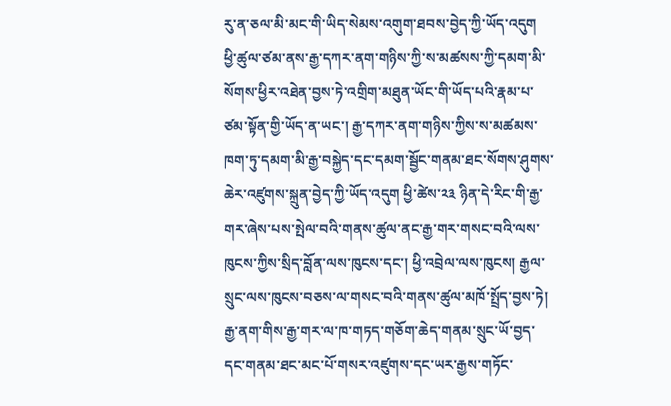རུ་ན་ཅལ་མི་མང་གི་ཡིད་སེམས་འགུག་ཐབས་བྱེད་ཀྱི་ཡོད་འདུག
ཕྱི་ཚུལ་ཙམ་ནས་རྒྱ་དཀར་ནག་གཉིས་ཀྱི་ས་མཚསས་ཀྱི་དམག་མི་སོགས་ཕྱིར་འཐེན་བྱས་ཏེ་འགྲིག་མཐུན་ཡོང་གི་ཡོད་པའི་རྣམ་པ་ཙམ་སྟོན་གྱི་ཡོད་ན་ཡང་། རྒྱ་དཀར་ནག་གཉིས་ཀྱིས་ས་མཚམས་ཁག་ཏུ་དམག་མི་རྒྱ་བསྐྱེད་དང་དམག་སྦྱོང་གནམ་ཐང་སོགས་ཤུགས་ཆེར་འཛུགས་སྐྲུན་བྱེད་ཀྱི་ཡོད་འདུག ཕྱི་ཚེས་༢༣ ཉིན་དེ་རིང་གི་རྒྱ་གར་ཞེས་པས་སྤེལ་བའི་གནས་ཚུལ་ནང་རྒྱ་གར་གསང་བའི་ལས་ཁུངས་ཀྱིས་སྲིད་བློན་ལས་ཁུངས་དང་། ཕྱི་འབྲེལ་ལས་ཁུངས། རྒྱལ་སྲུང་ལས་ཁུངས་བཅས་ལ་གསང་བའི་གནས་ཚུལ་མཁོ་སྤྲོད་བྱས་ཏེ། རྒྱ་ནག་གིས་རྒྱ་གར་ལ་ཁ་གཏད་གཅོག་ཆེད་གནམ་སྲུང་ཡོ་བྱད་དང་གནམ་ཐང་མང་པོ་གསར་འཛུགས་དང་ཡར་རྒྱས་གཏོང་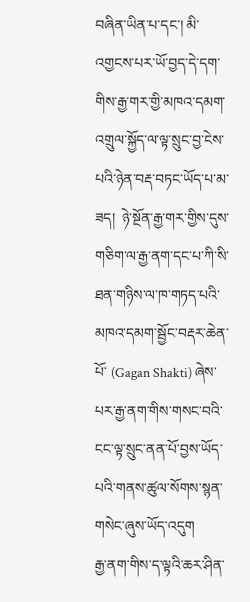བཞིན་ཡིན་པ་དང་། མི་འགྱངས་པར་ཡོ་བྱད་དེ་དག་གིས་རྒྱ་གར་གྱི་མཁའ་དམག་འགྲུལ་སྐྱོད་ལ་ལྟ་སྲུང་བྱ་ངེས་པའི་ཉེན་བརྡ་བཏང་ཡོད་པ་མ་ཟད།  ཉེ་སྔོན་རྒྱ་གར་གྱིས་དུས་གཅིག་ལ་རྒྱ་ནག་དང་པ་ཀི་སི་ཐན་གཉིས་ལ་ཁ་གཏད་པའི་མཁའ་དམག་སྦྱོང་བརྡར་ཆེན་པོ་ (Gagan Shakti) ཞེས་པར་རྒྱ་ནག་གིས་གསང་བའི་ངང་ལྟ་སྲུང་ནན་པོ་བྱས་ཡོད་པའི་གནས་ཚུལ་སོགས་སྙན་གསེང་ཞུས་ཡོད་འདུག
རྒྱ་ནག་གིས་ད་ལྟའི་ཆར་ཤིན་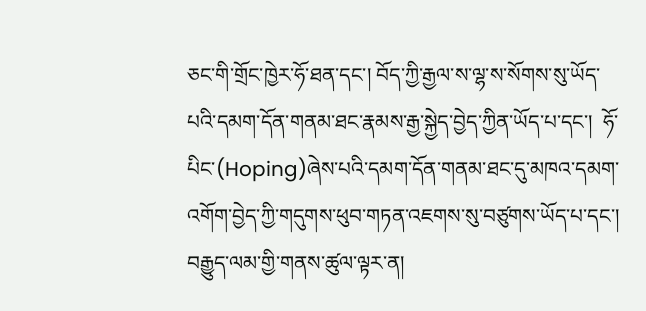ཅང་གི་གྲོང་ཁྱེར་ཧོ་ཐན་དང་། བོད་ཀྱི་རྒྱལ་ས་ལྷ་ས་སོགས་སུ་ཡོད་པའི་དམག་དོན་གནམ་ཐང་རྣམས་རྒྱ་སྐྱེད་བྱེད་ཀྱིན་ཡོད་པ་དང་།  ཧོ་པིང་(Hoping)ཞེས་པའི་དམག་དོན་གནམ་ཐང་དུ་མཁའ་དམག་འགོག་བྱེད་ཀྱི་གདུགས་ཕུབ་གཏན་འཇགས་སུ་བཙུགས་ཡོད་པ་དང་། བརྒྱུད་ལམ་གྱི་གནས་ཚུལ་ལྟར་ན།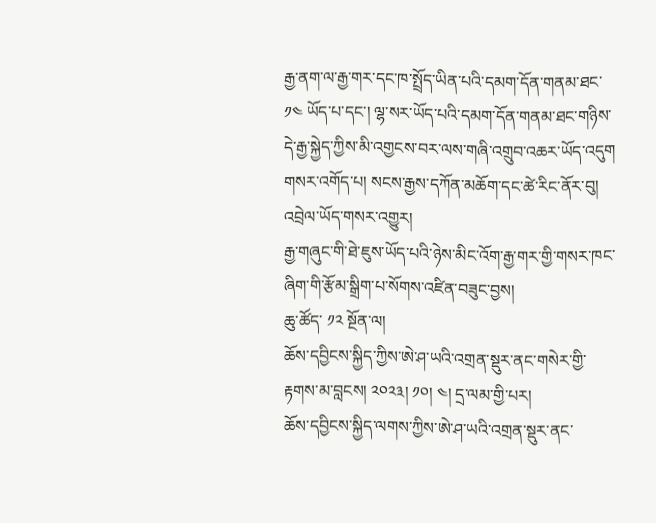རྒྱ་ནག་ལ་རྒྱ་གར་དང་ཁ་སྤྲོད་ཡིན་པའི་དམག་དོན་གནམ་ཐང་ ༡༤ ཡོད་པ་དང་། ལྷ་སར་ཡོད་པའི་དམག་དོན་གནམ་ཐང་གཉིས་དེ་རྒྱ་སྐྱེད་ཀྱིས་མི་འགྱངས་བར་ལས་གཞི་འགྲུབ་འཆར་ཡོད་འདུག
གསར་འགོད་པ། སངས་རྒྱས་དཀོན་མཆོག་དང་ཚེ་རིང་ནོར་བུ།
འབྲེལ་ཡོད་གསར་འགྱུར།
རྒྱ་གཞུང་གི་ཐེ་ཇུས་ཡོད་པའི་ཉེས་མིང་འོག་རྒྱ་གར་གྱི་གསར་ཁང་ཞིག་གི་རྩོམ་སྒྲིག་པ་སོགས་འཛིན་བཟུང་བྱས།
ཆུ་ཚོད་ ༡༢ སྔོན་ལ།
ཆོས་དབྱིངས་སྐྱིད་ཀྱིས་ཨེ་ཤ་ཡའི་འགྲན་སྡུར་ནང་གསེར་གྱི་རྟགས་མ་བླངས། ༢༠༢༣། ༡༠། ༤། དྲ་ལམ་གྱི་པར།
ཆོས་དབྱིངས་སྐྱིད་ལགས་ཀྱིས་ཨེ་ཤ་ཡའི་འགྲན་སྡུར་ནང་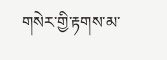གསེར་གྱི་རྟགས་མ་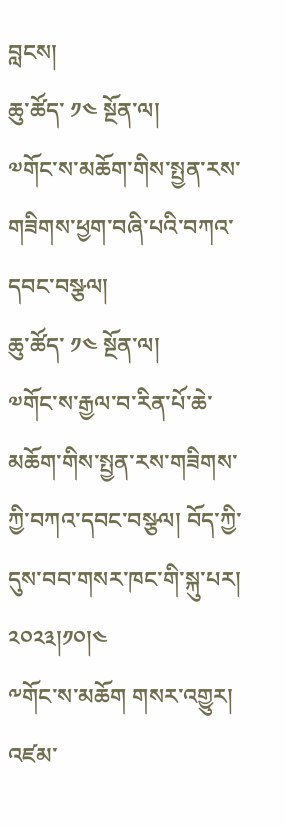བླངས།
ཆུ་ཚོད་ ༡༤ སྔོན་ལ།
༧གོང་ས་མཆོག་གིས་སྤྱན་རས་གཟིགས་ཕྱག་བཞི་པའི་བཀའ་དབང་བསྩལ།
ཆུ་ཚོད་ ༡༤ སྔོན་ལ།
༧གོང་ས་རྒྱལ་བ་རིན་པོ་ཆེ་མཆོག་གིས་སྤྱན་རས་གཟིགས་ཀྱི་བཀའ་དབང་བསྩལ། བོད་ཀྱི་དུས་བབ་གསར་ཁང་གི་སྐུ་པར། ༢༠༢༣།༡༠།༤
༸གོང་ས་མཆོག གསར་འགྱུར།
འཛམ་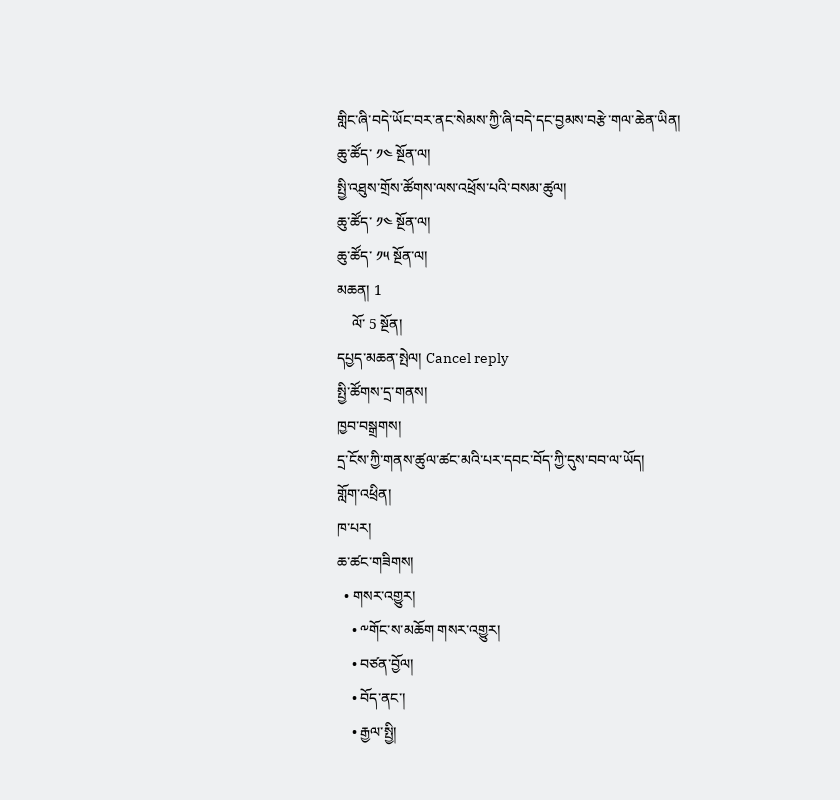གླིང་ཞི་བདེ་ཡོང་བར་ནང་སེམས་ཀྱི་ཞི་བདེ་དང་བྱམས་བརྩེ་གལ་ཆེན་ཡིན།
ཆུ་ཚོད་ ༡༤ སྔོན་ལ།
སྤྱི་འཐུས་གྲོས་ཚོགས་ལས་འཕྲོས་པའི་བསམ་ཚུལ།
ཆུ་ཚོད་ ༡༤ སྔོན་ལ།
ཆུ་ཚོད་ ༡༥ སྔོན་ལ།
མཆན། 1
    ལོ་ 5 སྔོན།
དཔྱད་མཆན་སྤེལ། Cancel reply
སྤྱི་ཚོགས་དྲ་གནས།
ཁྱབ་བསྒྲགས།
དྲ་ངོས་ཀྱི་གནས་ཚུལ་ཚང་མའི་པར་དབང་བོད་ཀྱི་དུས་བབ་ལ་ཡོད།
གློག་འཕྲིན།
ཁ་པར།
ཆ་ཚང་གཟིགས།
  • གསར་འགྱུར།
    • ༸གོང་ས་མཆོག གསར་འགྱུར།
    • བཙན་བྱོལ།
    • བོད་ནང་།
    • རྒྱལ་སྤྱི།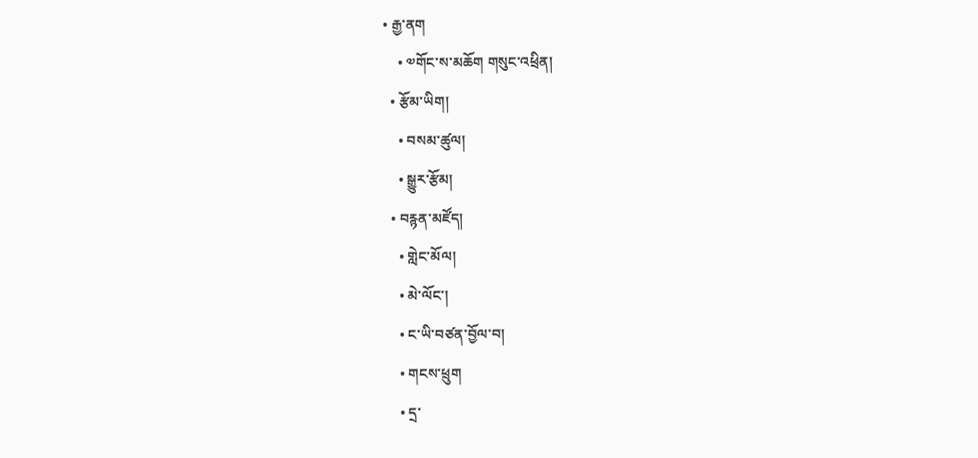• རྒྱ་ནག
    • ༧གོང་ས་མཆོག གསུང་འཕྲིན།
  • རྩོམ་ཡིག།
    • བསམ་ཚུལ།
    • སྒྱུར་རྩོམ།
  • བརྙན་མཛོད།
    • གླེང་མོལ།
    • མེ་ལོང་།
    • ང་ཡི་བཙན་བྱོལ་བ།
    • གངས་ཕྲུག
    • དྲ་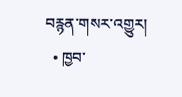བརྙན་གསར་འགྱུར།
  • ཁྱབ་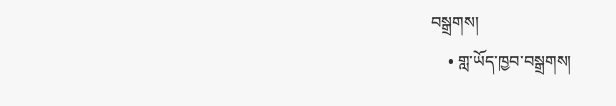བསྒྲགས།
    • གླ་ཡོད་ཁྱབ་བསྒྲགས།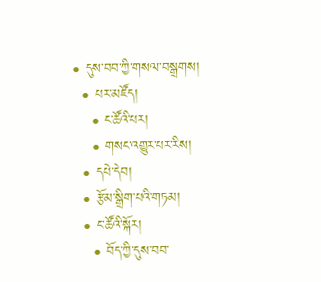• དུས་བབ་ཀྱི་གསལ་བསྒྲགས།
  • པར་མཛོད།
    • ང་ཚོའི་པར།
    • གསང་འགྱུར་པར་རིས།
  • དཔེ་དེབ།
  • རྩོམ་སྒྲིག་པའི་གཏམ།
  • ང་ཚོའི་སྐོར།
    • བོད་ཀྱི་དུས་བབ་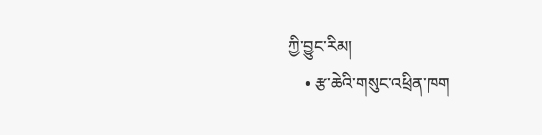ཀྱི་བྱུང་རིམ།
    • རྩ་ཆེའི་གསུང་འཕྲིན་ཁག